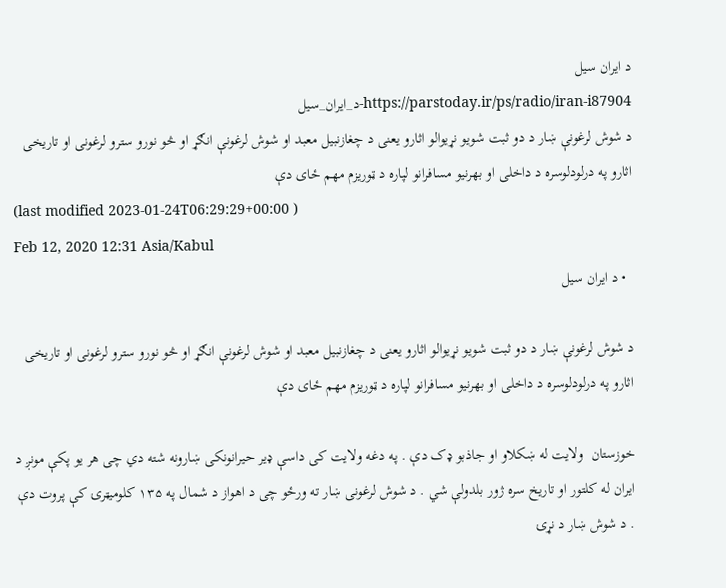د ایران سیل
https://parstoday.ir/ps/radio/iran-i87904-د_ایران_سیل
د شوش لرغونې ښار د دو ثبت شویو نړیوالو اثارو یعنی د چغازنبیل معبد او شوش لرغونې انګړ او څو نورو سترو لرغونی او تاریخی اثارو په درلودلوسره د داخلی او بهرنیو مسافرانو لپاره د ټوریزم مهم ځای دې
(last modified 2023-01-24T06:29:29+00:00 )
Feb 12, 2020 12:31 Asia/Kabul
  • د ایران سیل

د شوش لرغونې ښار د دو ثبت شویو نړیوالو اثارو یعنی د چغازنبیل معبد او شوش لرغونې انګړ او څو نورو سترو لرغونی او تاریخی اثارو په درلودلوسره د داخلی او بهرنیو مسافرانو لپاره د ټوریزم مهم ځای دې

خوزستان  ولایت له ښکلاو او جاذبو ډک دې . په دغه ولایت کی داسې ډیر حیرانونکی ښارونه شته دي چی هر یو پکې مونږ د ایران له کلتور او تاریخ سره ژور بلدولې شي . د شوش لرغونی ښار ته ورځو چی د اهواز د شمال په ۱۳۵ کلومیټرۍ کې پروت دې . د شوش ښار د نړۍ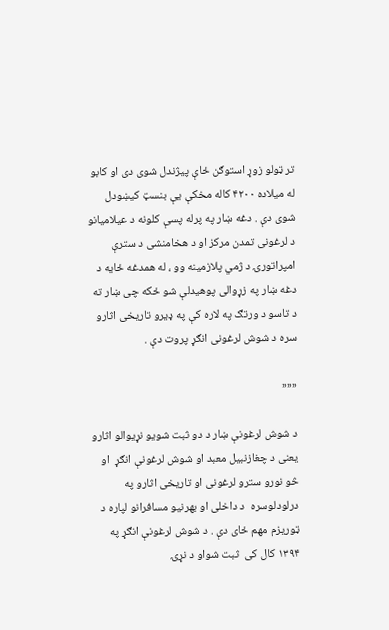تر ټولو زوړ استوګن ځاې پیژندل شوی دی او کابو له میلاده ۴۲۰۰ کاله مخکې یې بنسټ کیښودل شوی دې . دغه ښار په پرله پسې کلونه د عیلامیانو د لرغونی تمدن مرکز او د هخامنشی د سترې امپراتورۍ د ژمي پلازمینه وو ، له همدغه ځایه د دغه ښار په زړوالی پوهیدلې شو ځکه چی ښار ته د تاسو د ورتګ په لاره کې په ډیرو تاریخی اثارو سره د شوش لرغونی انګړ پروت دې .

«««

د شوش لرغونې ښار د دو ثبت شویو نړیوالو اثارو یعنی د چغازنبیل معبد او شوش لرغونې انګړ  او څو نورو سترو لرغونی او تاریخی اثارو په درلودلوسره  د داخلی او بهرنیو مسافرانو لپاره د ټوریزم مهم ځای دې . د شوش لرغونې انګړ په ۱۳۹۴ کال کی  ثبت شواو د نړۍ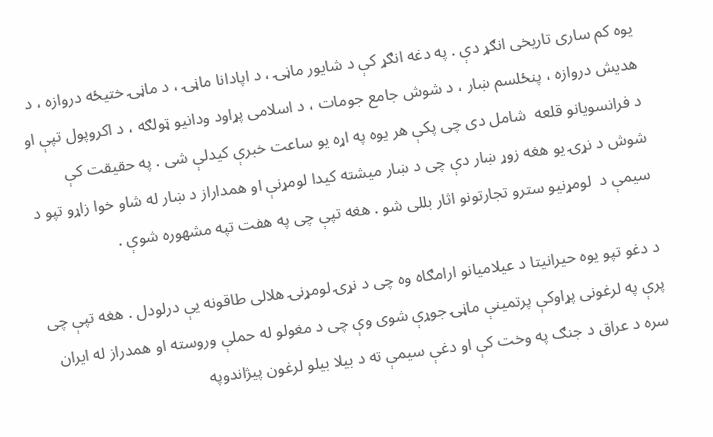یوه کم ساری تاریخی انګړ دې . په دغه انګړ کې د شایور ماڼۍ ، د اپادانا ماڼۍ ، د ماڼۍ ختیځه دروازه ، د هدیش دروازه ، پنځلسم ښار ، د شوش جامع جومات ، د اسلامی پړاود ودانیو ټولګه ، د اکروپول تپې او د فرانسویانو قلعه  شامل دی چی پکې هر یوه په اړه یو ساعت خبرې کیدلې شی . په حقیقت کې شوش د نړۍ یو هغه زوړ ښار دې چی د ښار میشته کیدا لومړنې او همداراز د ښار له شاو خوا زاړو تپو د سیمې د  لومړنیو سترو تجارتونو اثار بللی شو . هغه تپې چی په هفت تپه مشهوره شوې .

د دغو تپو یوه حیرانیتا د عیلامیانو ارامګاه وه چی د نړۍ لومړنۍ هلالی طاقونه یې درلودل . هغه تپې چی پرې په لرغونی پړاوکې پرتمینې ماڼۍ جوړې شوی وې چی د مغولو له حملې وروسته او همدراز له ایران سره د عراق د جنګ په وخت کې او دغې سیمې ته د بیلا بیلو لرغون پیژاندوپه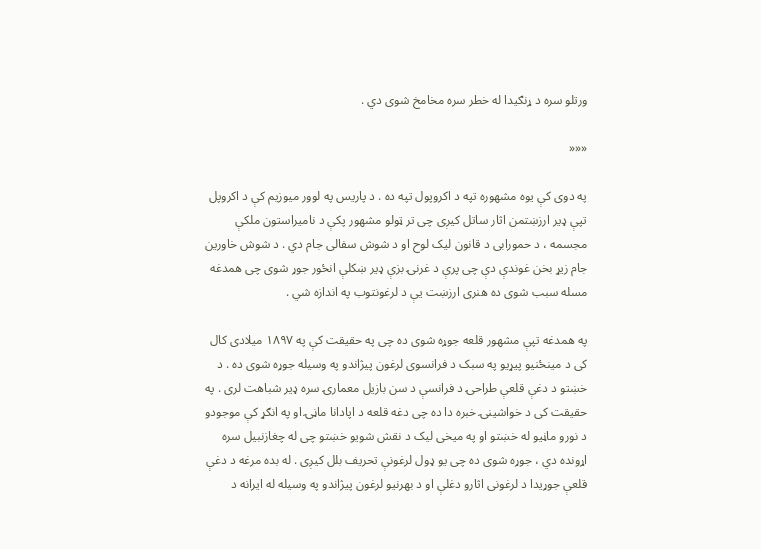ورتلو سره د ړنګیدا له خطر سره مخامخ شوی دي .

«««

په دوی کې یوه مشهوره تپه د اکروپول تپه ده . د پاریس په لوور میوزیم کې د اکروپل تپې ډیر ارزښتمن اثار ساتل کیږی چی تر ټولو مشهور پکې د نامیراستون ملکې مجسمه ، د حمورابی د قانون لیک لوح او د شوش سفالی جام دي . د شوش خاورین جام زیړ بخن غوندې دې چی پرې د غرنۍ بزې ډیر ښکلې انځور جوړ شوی چی همدغه مسله سبب شوی ده هنری ارزښت یې د لرغونتوب په اندازه شي .

په همدغه تپې مشهور قلعه جوړه شوی ده چی په حقیقت کې په ۱۸۹۷ میلادی کال کی د مینځنیو پیړیو په سبک د فرانسوی لرغون پیژاندو په وسیله جوړه شوی ده . د خښتو د دغې قلعې طراحۍ د فرانسې د سن بازیل معمارۍ سره ډیر شباهت لری . په حقیقت کی د خواشینۍ خبره دا ده چی دغه قلعه د اپادانا ماڼۍ او په انګړ کې موجودو د نورو ماڼیو له خښتو او په میخی لیک د نقش شویو خښتو چی له چغازنبیل سره اړونده دي ، جوړه شوی ده چی یو ډول لرغونې تحریف بلل کیږی . له بده مرغه د دغې قلعې جوړیدا د لرغونی اثارو دغلې او د بهرنیو لرغون پیژاندو په وسیله له ایرانه د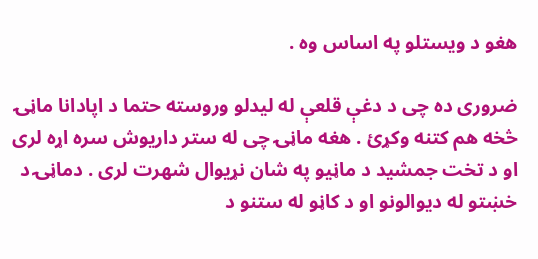هغو د ویستلو په اساس وه .

ضروری ده چی د دغې قلعې له لیدلو وروسته حتما د اپادانا ماڼۍ څخه هم کتنه وکړئ . هغه ماڼۍ چی له ستر داریوش سره اړه لری او د تخت جمشید د ماڼیو په شان نړیوال شهرت لری . دماڼۍ د خښتو له دیوالونو او د کاڼو له ستنو د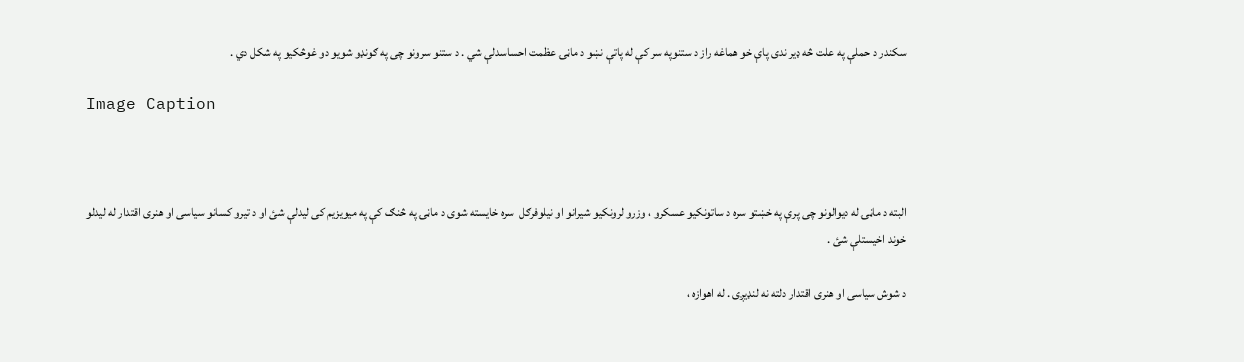سکندر د حملې په علت څه ډیر ندی پاې خو هماغه راز د ستنوپه سر کې له پاتې نښو د ماڼۍ عظمت احساسدلې شي . د ستنو سرونو چی په ګونډو شویو دو غوڅکیو په شکل دي .

Image Caption



البته د ماڼۍ له دیوالونو چی پرې په خښتو سره د ساتونکیو عسکرو ، وزرو لرونکیو شیرانو او نیلوفرګل  سره خایسته شوی د ماڼۍ په څنګ کې په میویزیم کی لیدلې شئ او د تیرو کسانو سیاسی او هنری اقتدار له لیدلو خوند اخیستلې شئ .

د شوش سیاسی او هنری اقتدار دلته نه لنډیږی . له اهوازه ،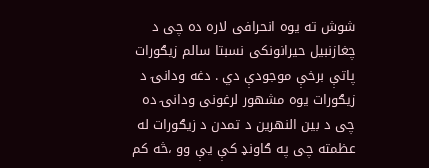شوش ته یوه انحرافی لاره ده چی د چغازنبیل حیرانونکی نسبتا سالم زیګورات پاتې برخې موجودې دي . دغه ودانۍ د زیګورات یوه مشهور لرغونی ودانۍ ده چی د بین النهرین د تمدن د زیګورات له عظمته چی په ګاونډ کې یې وو ،څه کم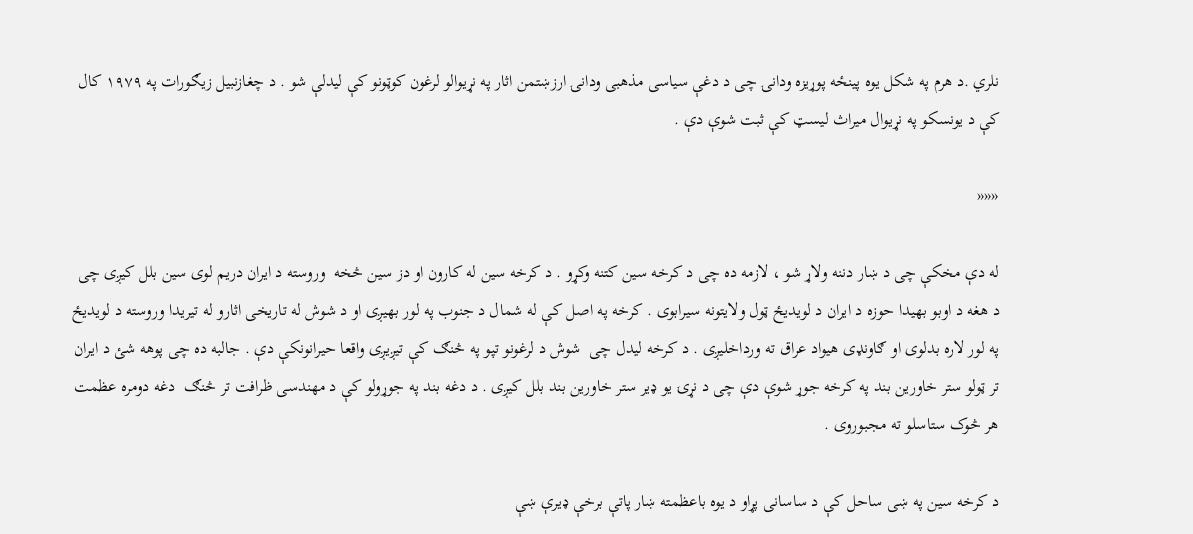نلري .د هرم په شکل یوه پینځه پوړیزه ودانۍ چی د دغې سیاسی مذهبی ودانۍ ارزښتمن اثار په نړیوالو لرغون کوټونو کې لیدلې شو . د چغازنبیل زیګورات په ۱۹۷۹ کال کې د یونسکو په نړیوال میراث لیسټ کې ثبت شوې دې .

«««

له دې مخکې چی د ښار دننه ولاړ شو ، لازمه ده چی د کرخه سین کتنه وکړو . د کرخه سین له کارون او دز سین څخه  وروسته د ایران دریم لوی سین بلل کیږی چی د هغه د اوبو بهیدا حوزه د ایران د لویدیځ ټول ولایتونه سیرابوی . کرخه په اصل کې له شمال د جنوب په لور بهیږی او د شوش له تاریخی اثارو له تیریدا وروسته د لویدیځ په لور لاره بدلوی او ګاونډی هیواد عراق ته ورداخلیږی . د کرخه لیدل چی  شوش د لرغونو تپو په څنګ کې تیږیږی واقعا حیرانونکې دې . جالبه ده چی پوهه شئ د ایران تر ټولو ستر خاورین بند په کرخه جوړ شوې دې چی د نړۍ یو ډیر ستر خاورین بند بلل کیږی . د دغه بند په جوړولو کې د مهندسی ظرافت تر څنګ  دغه دومره عظمت هر څوک ستاسلو ته مجبوروی .

د کرخه سین په ښی ساحل کې د ساسانی پړاو د یوه باعظمته ښار پاتې برخې ډیرې ښې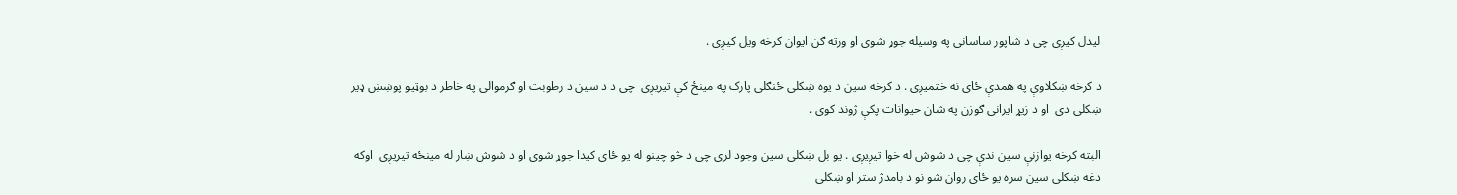لیدل کیږی چی د شاپور ساسانی په وسیله جوړ شوی او ورته ګن ایوان کرخه ویل کیږی .

د کرخه ښکلاوې په همدې ځای نه ختمیږی . د کرخه سین د یوه ښکلی ځنګلی پارک په مینځ کې تیریږی  چی د د سین د رطوبت او ګرموالی په خاطر د بوټیو پوښښ ډیر ښکلی دی  او د زیړ ایرانی ګوزن په شان حیوانات پکې ژوند کوی .

البته کرخه یوازنې سین ندې چی د شوش له خوا تیږیږی . یو بل ښکلی سین وجود لری چی د څو چینو له یو ځای کیدا جوړ شوی او د شوش ښار له مینځه تیریږی  اوکه  دغه ښکلی سین سره یو ځای روان شو نو د بامدژ ستر او ښکلی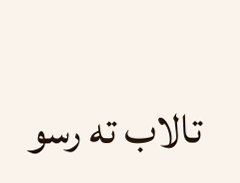تالاب ته رسو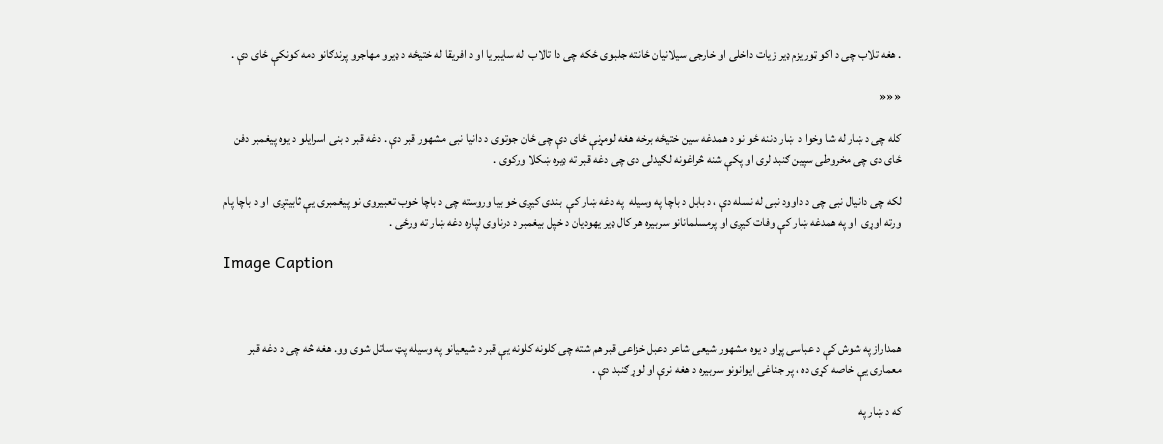. هغه تلاب چی د اکو ټوریزم ډیر زیات داخلی او خارجی سیلانیان ځانته جلبوی ځکه چی دا تالاب  له سایبریا او د افریقا له ختیځه د ډیرو مهاجرو پرندګانو دمه کونکې ځای دې .

«««

کله چی د ښار له شا وخوا د  ښار دننه ځو نو د همدغه سین ختیځه برخه هغه لومړنې ځای دې چی ځان جوتوی د دانیا نبی مشهور قبر دې . دغه قبر د بنی اسرایلو د یوه پیغمبر دفن ځای دی چی مخروطی سپین ګنبد لری او پکې شنه څراغونه لګیدلی دی چی دغه قبر ته ډیره ښکلا ورکوی .

لکه چی دانیال نبی چی د داوود نبی له نسله دې ، د بابل د باچا په وسیله  په دغه ښار کې  بندی کیږی خو بیا وروسته چی د باچا خوب تعبیروی نو پیغمبری یې ثابیتږی  او د باچا پام ورته اوړی  او په همدغه ښار کې وفات کیږی او پرمسلمانانو سربیره هر کال ډیر یهودیان د خپل بیغمبر د درناوی لپاره دغه ښار ته ورځی .

Image Caption



همداراز په شوش کې د عباسی پړاو د یوه مشهور شیعی شاعر دعبل خزاعی قبر هم شته چی کلونه کلونه یې قبر د شیعیانو په وسیله پټ ساتل شوی وو. هغه څه چی د دغه قبر معماری یې خاصه کړی ده ، پر جناغی ایوانونو سربیره د هغه نرې او لوړ ګنبد دې .

که د ښار په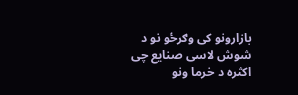بازارونو کی وګرځو نو د شوش لاسی صنایع چی اکثره د خرما ونو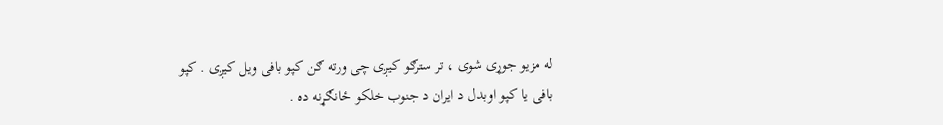له مزیو جوړی شوی ، تر سترګو کیږی چی ورته ګن کپو بافی ویل کیږی . کپو بافی یا کپو اوبدل د ایران د جنوب خلکو ځانګړنه ده .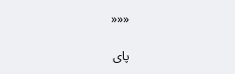«««

پای